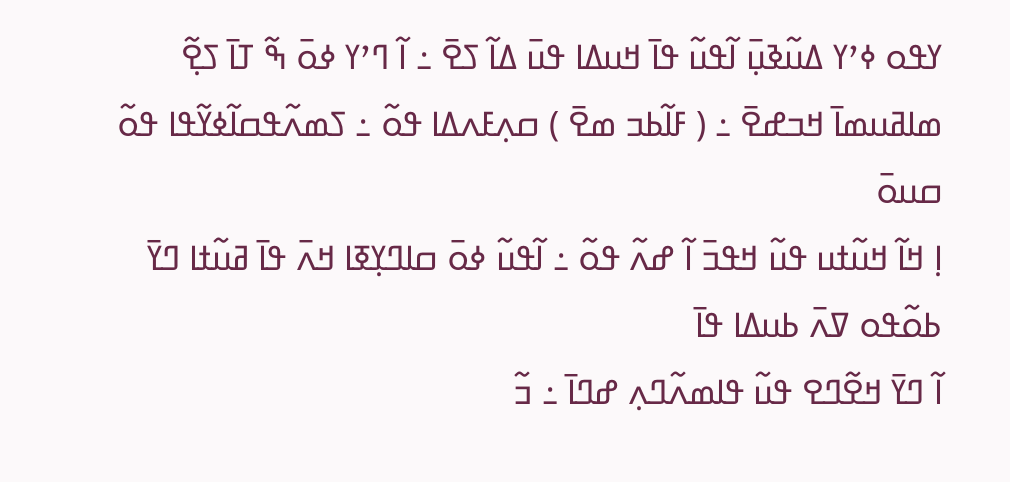ߌߟߋ ߦߴߌ ߡߎ߬ߢߎ߲߫ ߊ߬ߟߎ߬ ߟߊ߫ ߞߎߡߊ ߟߎ߫ ߡߊ߬ ߖߐ߫ ߸ ߊ߬ ߣߴߌ ߦߋ߫ ߒ߬ ߠߊ߫ ߖߐ߲߬ ߘߊߥߎߘߊ߫ ߞߏߝߐ߫ ߸ ( ߓߊ߬ߕߏ ߘߐ߫ ) ߛߍ߲ߓߍߡߊ ߟߋ߬ ߸ ߖߘߍ߬ߟߛߊ߬ߦߌ߬ߟߊ ߟߋ߬ ߛߎߋ߫
ߊ߲ ߞߊ߬ ߞߎ߬ߙߎ ߟߎ߬ ߞߟߏ߫ ߊ߬ ߝߍ߬ ߟߋ߬ ߸ ߊ߬ߟߎ߬ ߦߋ߫ ߛߊߣߌ߲ߧߊ ߞߍ߫ ߟߊ߫ ߥߎ߬ߙߊ ߣߌ߫ ߕߋ߬ߟߋ ߜߍ߫ ߕߎߡߊ ߟߊ߫
ߊ߬ ߣߌ߫ ߞߐ߬ߣߐ ߟߎ߬ ߟߊߘߍ߬ߣߍ߲ ߝߣߊ߫ ߸ ߏ߬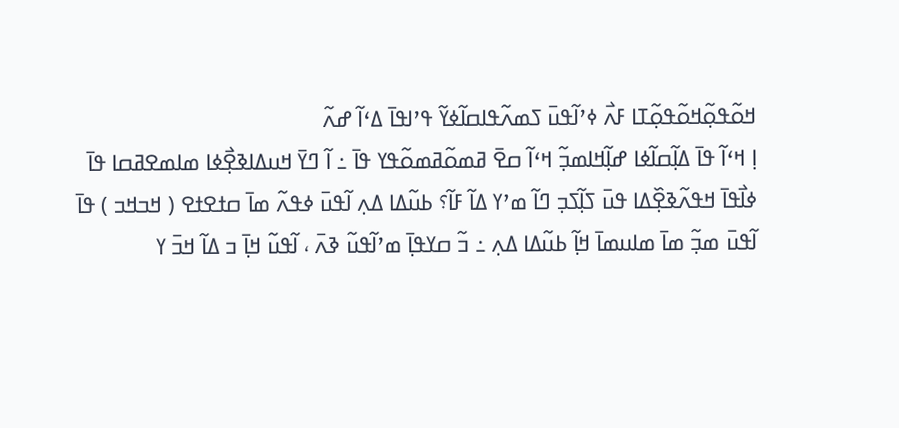ߞߋ߬ߟߋ߲߬ߞߋ߬ߟߋ߲߬ߠߊ ߓߍ߯ ߦߴߊ߬ߟߎ߫ ߖߘߍ߬ߟߊߛߊ߬ߦߌ߬ ߟߴߊߟߊ߫ ߡߵߊ߬ ߝߍ߬
ߊ߲ ߞߵߊ߬ ߟߊ߫ ߡߊ߲߬ߛߊ߬ߦߊ ߝߊ߲߬ߞߊߘߏ߲߬ ߞߵߊ߬ ߛߐ߫ ߥߘߋ߬ߥߘߋ߬ߟߌ ߟߊ߫ ߸ ߊ߬ ߣߌ߫ ߞߎߡߊߢߐ߲߯ߦߊ ߘߊߘߐߥߛߊ ߟߊ߫
ߦߊ߯ߟߊ߫ ߞߟߍ߬ߢߐ߲߰ߡߊ ߟߎ߫ ߖߊ߲߬ߖߏ߲ ߣߊ߬ ߘߴߌ ߡߊ߬ ߓߊ߬؟ ߕߎ߬ߡߊ ߡߍ߲ ߊ߬ߟߎ߫ ߦߟߍ߬ ߘߊ߫ ߛߙߐߙߐ ( ߞߏߞߏ ) ߟߊ߫
ߊ߬ߟߎ߫ ߘߏ߲߬ ߘߊ߫ ߘߊߎߘߊ߫ ߞߊ߲߬ ߕߎ߬ߡߊ ߡߍ߲ ߸ ߏ߬ ߛߌߟߊ߲߫ ߘߴߊ߬ߟߎ߬ ߢߍ߫ ، ߊ߬ߟߎ߬ ߞߊ߲߫ ߏ ߡߊ߬ ߞߏ߫ ߌ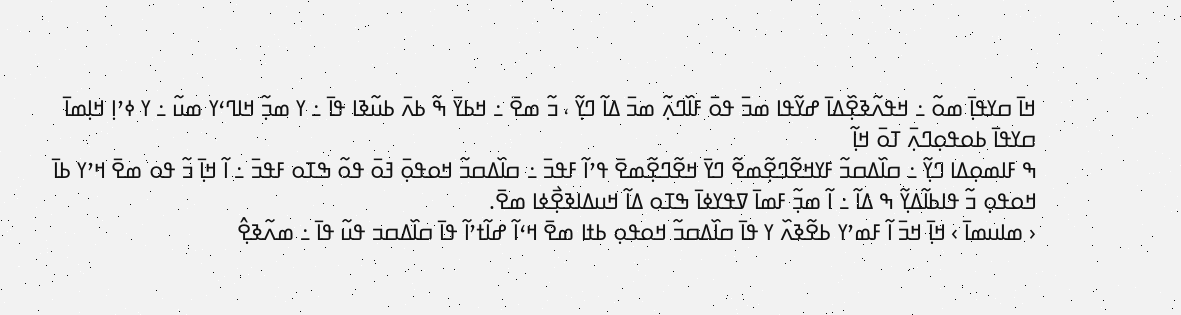ߞߊ߫ ߛߌߟߊ߲߫ ߘߋ߬ ߸ ߞߟߍ߬ߢߐ߲߰ߡߊ߫ ߝߌ߬ߟߊ ߘߏ߫ ߟߋ߫ ߓߊ߰ߣߍ߲߬ ߘߏ߫ ߡߊ߬ ߣߌ߲߬ ، ߏ߬ ߘߐ߫ ߸ ߞߕߌ߫ ߒ߬ ߕߍ߫ ߕߎ߬ߢߊ ߟߊ߫ ߸ ߌ ߘߏ߲߬ ߞߊߣߵߌ ߘߎ߬ ߸ ߌ ߦߴߊ߲ ߞߊ߲ߘߊ߫ ߛߌߟߊ߫ ߕߋߟߋ߲ߣߍ߲߫ ߠߋ߫ ߞߊ߲߬
ߒ ߓߊߘߋ߲ߡߊ ߣߌ߲߬ ߸ ߛߊ߰ߡߛߏ߬ ߓߌߞߐ߬ߣߐ߲߬ߘߐ߬ ߣߌ߫ ߞߐ߬ߣߐ߲߬ߘߐ߫ ߟߴߊ߬ ߓߟߏ߫ ߸ ߛߊ߰ߡߛߏ߬ ߞߋߟߋ߲߫ ߔߋ߫ ߟߋ߬ ߒߠߋ ߓߟߏ߫ ߸ ߊ߬ ߞߊ߲߫ ߏ߬ ߟߋ ߘߐ߫ ߞߴߌ ߕߊ߫ ߞߋߟߋ߲ ߏ߬ ߟߊߕߊ߬ߡߌ߲߬ ߒ ߡߊ߬ ߸ ߊ߬ ߘߏ߲߬ ߓߘߊ߫ ߜߟߌߦߊ߫ ߒߠߋ ߡߊ߬ ߞߎߡߊߢߐ߲߯ߦߊ ߘߐ߫.
‹ ߘߊߎߘߊ߫ › ߞߊ߲߫ ߞߏ߫ ߊ߬ ߓߘߴߌ ߕߐ߬ߢߍ߰ ߌ ߟߊ߫ ߛߊ߰ߡߛߏ߬ ߞߋߟߋ߲ ߕߙߊ ߘߐ߫ ߞߵߊ߬ ߝߊ߬ߙߴߊ߬ ߟߊ߫ ߛߊ߰ߡߛߏ ߟߎ߬ ߟߊ߫ ߸ ߘߍ߬ߢߐ߲߮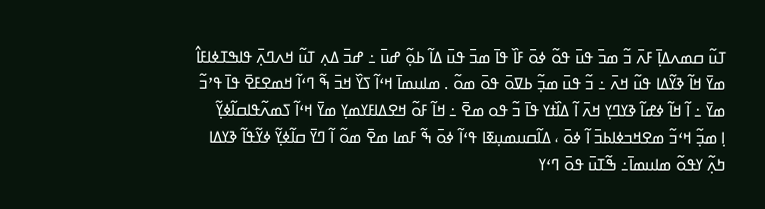ߠߎ߬ ߛߘߍߡߊ߲߫ ߓߍ߫ ߏ߬ ߘߏ߫ ߟߎ߫ ߟߋ߬ ߦߋ߫ ߓߊ߰ ߟߊ߫ ߘߏ߫ ߟߎ߫ ߡߊ߬ ߕߋ߲߬ ߝߎ߫ ߸ ߝߏ߫ ߡߍ߲ ߠߎ߬ ߞߍߣߍ߲߫ ߟߊߒߠߦߊߓߊ߮ ߘߌ߫ ߞߊ߬ ߢߌ߬ߡߊ ߟߎ߬ ߞߍ߫ ߸ ߏ߬ ߟߎ߫ ߘߏ߲߬ ߕߜߋ߫ ߟߋ߫ ߘߋ߬ . ߘߊߎߘߊ߫ ߞߵߊ߬ ߖߌ߰ ߞߏ߫ ߒ߬ ߣߵߊ߬ ߞߘߐߓߐ߫ ߟߊ߫ ߟߴߏ߬ ߘߌ߫ ߸ ߊ߬ ߞߊ߬ ߦߝߊ߬ ߢߌߣߌ߲ ߞߍ߫ ߊ߬ ߡߊ߰ߙߌ ߟߊ߫ ߏ߬ ߟߋ ߘߐ߫ ߸ ߞߊ߬ ߓߋ߬ ߞߐߡߊߓߌߘߌ߲ ߘߌ߫ ߞߵߊ߬ ߖߘߍ߬ߟߊߛߊ߬ߦߌ߲߬
ߊ߲ ߘߏ߲߬ ߞߵߏ߬ ߘߐߞߏߦߊߕߏ߫ ߊ߬ ߦߋ߫ ، ߡߊ߬ߛߎߘߎ߲ߧߊ ߟߵߊ߬ ߦߋ߫ ߒ߬ ߓߘߊ ߘߐ߫ ߘߋ߬ ߊ߬ ߣߌ߫ ߛߊ߬ߦߌ߲߬ ߦߌ߬ߟߊ߬ ߢߌߡߊ
ߤߍ߲߬ ߌߟߋ߬ ߘߊߎߘߊ߫߸ ߒ߬ߠߎ߫ ߟߋ߫ ߣߵߌ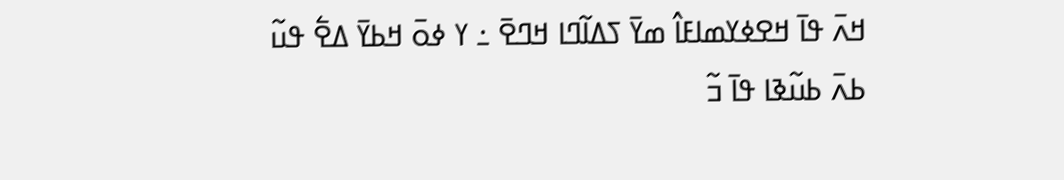ߞߍ߫ ߟߊ߫ ߞߐߦߌߘߊߓߊ߮ ߘߌ߫ ߖߡߊ߬ߣߊ ߞߣߐ߫ ߸ ߌ ߦߋ߫ ߞߕߌ߫ ߡߐ߱ ߟߎ߬ ߕߍ߫ ߕߎ߬ߢߊ ߟߊ߫ ߏ߬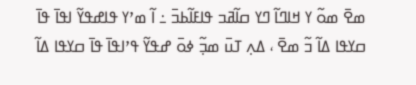ߘߐ߫ ߘߋ߬ ߌ ߞߊߣߊ߬ ߣߌ ߛߊ߬ߥߏ ߟߊߓߊ߬ߕߏ߫ ߸ ߊ߬ ߘߴߌ ߟߊߝߟߌ߬ ߊߟߊ߫ ߟߊ߫ ߛߌߟߊ ߡߊ߬ ߏ߬ ߘߐ߫ ، ߡߍ߲ ߠߎ߫ ߘߏ߲߬ ߦߋ߫ ߝߟߌ߬ ߟߴߊߟߊ߫ ߟߊ߫ ߛߌߟߊ ߡߊ߬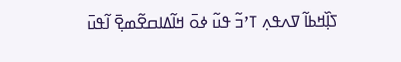ߖߊ߲߰ߞߕߊ߬ ߜߍߟߍ߲ ߠߴߏ߬ ߟߎ߬ ߦߋ߫ ߞߊ߬ߡߊߛߐ߬ߘߐ߲߫ ߊ߬ߟߎ߫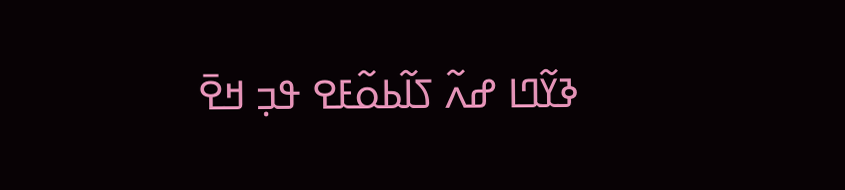ߢߌ߬ߣߊ ߝߍ߬ ߖߊ߬ߕߋ߬ߓߐ ߟߏ߲ ߞߐ߫